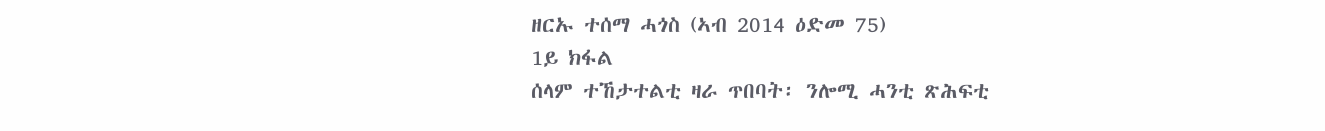ዘርኡ ተሰማ ሓጎስ (ኣብ 2014 ዕድመ 75)
1ይ ክፋል
ሰላም ተኸታተልቲ ዛራ ጥበባት፡ ንሎሚ ሓንቲ ጽሕፍቲ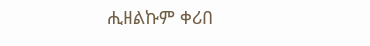ሒዘልኩም ቀሪበ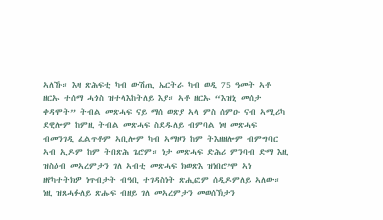ኣለኹ። እዛ ጽሕፍቲ ካብ ውሽጢ ኤርትራ ካብ ወዲ 75 ዓመት ኣቶ ዘርኡ ተሰማ ሓጎስ ዝተላእከትለይ እያ። ኣቶ ዘርኡ “እዝኒ መሰታ ቀዳሞት” ትብል መጽሓፍ ናይ ማሰ ወጽያ ኣላ ምስ ሰምዑ ናብ ኣሚሪካ ደዊሎም ከምዚ ትብል መጽሓፍ ስደዱለይ ብምባል ነዛ መጽሓፍ ብመንገዲ ፈልጥቶም ኣቢሎም ካብ ኣማዞን ከም ትእዘዘሎም ብምግባር ኣብ ኢዶም ከም ትበጽሕ ጌሮም። ነታ መጽሓፍ ድሕሪ ምንባብ ድማ እዚ ዝስዕብ መኣረምታን ገለ ኣብቲ መጽሓፍ ክወጽእ ዝነበሮ’ሞ ኣነ ዘየካተትክዎ ነጥብታት ብዓቢ ተገዳስነት ጽሒፎም ሰዲዶምለይ ኣለው። ነዚ ዝጸሓፉለይ ጽሑፍ ብዘይ ገለ መኣረምታን መወሰኽታን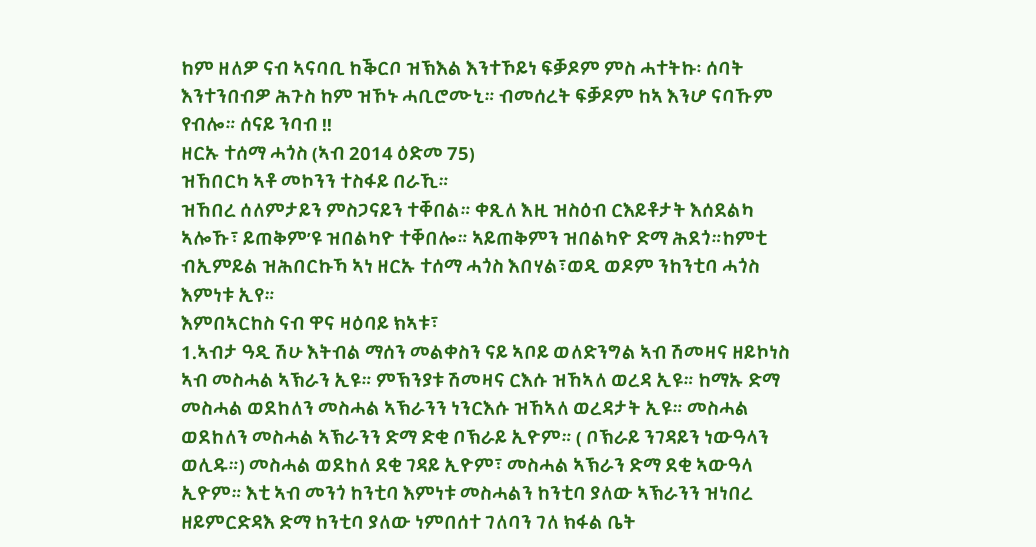ከም ዘለዎ ናብ ኣናባቢ ከቕርቦ ዝኽእል እንተኾይነ ፍቓዶም ምስ ሓተትኩ፡ ሰባት እንተንበብዎ ሕጉስ ከም ዝኾኑ ሓቢሮሙኒ። ብመሰረት ፍቓዶም ከኣ እንሆ ናባኹም የብሎ። ሰናይ ንባብ !!
ዘርኡ ተሰማ ሓጎስ (ኣብ 2014 ዕድመ 75)
ዝኸበርካ ኣቶ መኮንን ተስፋይ በራኺ።
ዝኸበረ ሰለምታይን ምስጋናይን ተቐበል። ቀጺለ እዚ ዝስዕብ ርእይቶታት እሰደልካ ኣሎኹ፣ ይጠቅም’ዩ ዝበልካዮ ተቐበሎ። ኣይጠቅምን ዝበልካዮ ድማ ሕደጎ።ከምቲ ብኢምይል ዝሕበርኩኻ ኣነ ዘርኡ ተሰማ ሓጎስ እበሃል፣ወዲ ወዶም ንከንቲባ ሓጎስ እምነቱ ኢየ።
እምበኣርከስ ናብ ዋና ዛዕባይ ክኣቱ፣
1.ኣብታ ዓዲ ሽሁ እትብል ማሰን መልቀስን ናይ ኣቦይ ወለድንግል ኣብ ሽመዛና ዘይኮነስ ኣብ መስሓል ኣኽራን ኢዩ። ምኽንያቱ ሽመዛና ርእሱ ዝኸኣለ ወረዳ ኢዩ። ከማኡ ድማ መስሓል ወደከለን መስሓል ኣኽራንን ነንርእሱ ዝኸኣለ ወረዳታት ኢዩ። መስሓል ወደከለን መስሓል ኣኽራንን ድማ ድቂ ቦኽራይ ኢዮም። ( ቦኽራይ ንገዳይን ነውዓላን ወሊዱ።) መስሓል ወደከለ ደቂ ገዳይ ኢዮም፣ መስሓል ኣኽራን ድማ ደቂ ኣውዓላ ኢዮም። እቲ ኣብ መንጎ ከንቲባ እምነቱ መስሓልን ከንቲባ ያለው ኣኽራንን ዝነበረ ዘይምርድዳእ ድማ ከንቲባ ያለው ነምበሰተ ገለባን ገለ ክፋል ቤት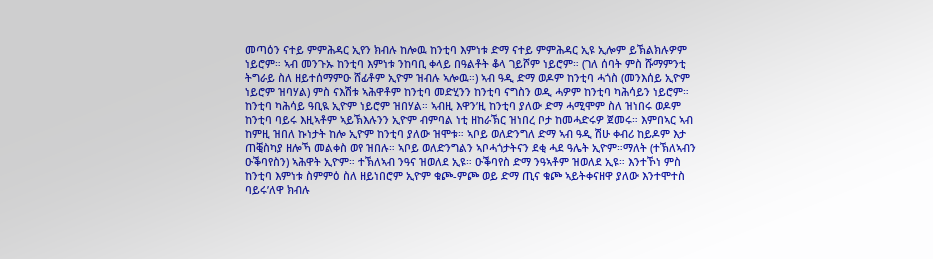መጣዕን ናተይ ምምሕዳር ኢየን ክብሉ ከሎዉ ከንቲባ እምነቱ ድማ ናተይ ምምሕዳር ኢዩ ኢሎም ይኽልክሉዎም ነይሮም። ኣብ መንጉኡ ከንቲባ እምነቱ ንከባቢ ቀላይ በዓልቶት ቆላ ገይሾም ነይሮም። (ገለ ሰባት ምስ ሹማምንቲ ትግራይ ስለ ዘይተሰማምዑ ሸፊቶም ኢዮም ዝብሉ ኣሎዉ።) ኣብ ዓዲ ድማ ወዶም ከንቲባ ሓጎስ (መንእሰይ ኢዮም ነይሮም ዝባሃል) ምስ ናእሽቱ ኣሕዋቶም ከንቲባ መድሂንን ከንቲባ ናግስን ወዲ ሓዎም ከንቲባ ካሕሳይን ነይሮም። ከንቲባ ካሕሳይ ዓቢዪ ኢዮም ነይሮም ዝበሃል። ኣብዚ እዋን’ዚ ከንቲባ ያለው ድማ ሓሚሞም ስለ ዝነበሩ ወዶም ከንቲባ ባይሩ እዚኣቶም ኣይኽእሉንን ኢዮም ብምባል ነቲ ዘከራኽር ዝነበረ ቦታ ከመሓድሩዎ ጀመሩ። እምበኣር ኣብ ከምዚ ዝበለ ኩነታት ከሎ ኢዮም ከንቲባ ያለው ዝሞቱ። ኣቦይ ወለድንግለ ድማ ኣብ ዓዲ ሽሁ ቀብሪ ከይዶም እታ ጠቒስካያ ዘሎኻ መልቀስ ወየ ዝበሉ። ኣቦይ ወለድንግልን ኣቦሓጎታትናን ደቂ ሓደ ዓሌት ኢዮም።ማለት (ተኽለኣብን ዑቕባየስን) ኣሕዋት ኢዮም። ተኽለኣብ ንዓና ዝወለደ ኢዩ። ዑቕባየስ ድማ ንዓኣቶም ዝወለደ ኢዩ። እንተኾነ ምስ ከንቲባ እምነቱ ስምምዕ ስለ ዘይነበሮም ኢዮም ቁጮ-ምጮ ወይ ድማ ጢና ቁጮ ኣይትቀናዘዋ ያለው እንተሞተስ ባይሩ’ለዋ ክብሉ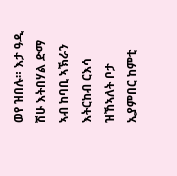ወየ ዝበሉ። እታ ዓዲ ሽሁ እትበሃል ድማ ኣብ ከባቢ ኣኽራን እትርከብ ርእሳ ዝኸኣለት ቦታ ኢያምበር ከምቲ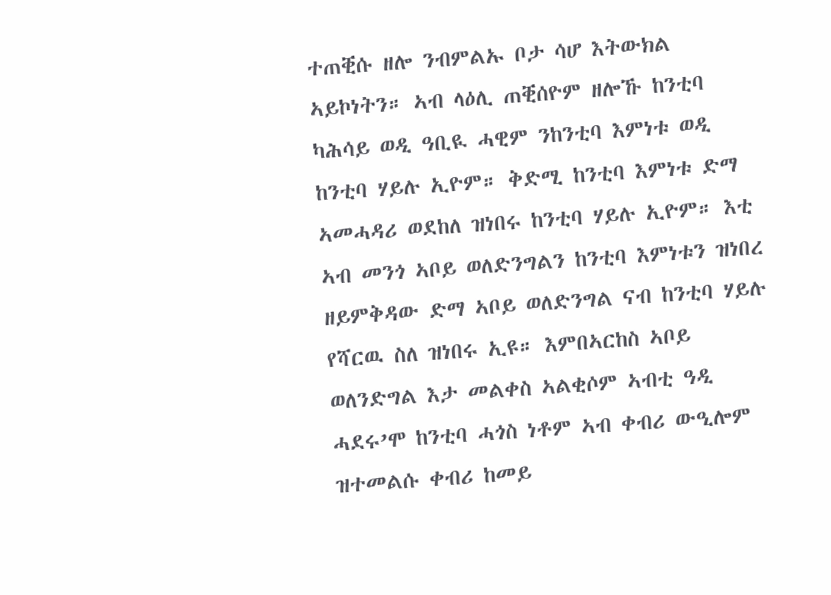ተጠቒሱ ዘሎ ንብምልኡ ቦታ ሳሆ እትውክል ኣይኮነትን። ኣብ ላዕሊ ጠቒሰዮም ዘሎኹ ከንቲባ ካሕሳይ ወዲ ዓቢዪ ሓዊም ንከንቲባ እምነቱ ወዲ ከንቲባ ሃይሉ ኢዮም። ቅድሚ ከንቲባ እምነቱ ድማ ኣመሓዳሪ ወደከለ ዝነበሩ ከንቲባ ሃይሉ ኢዮም። እቲ ኣብ መንጎ ኣቦይ ወለድንግልን ከንቲባ እምነቱን ዝነበረ ዘይምቅዳው ድማ ኣቦይ ወለድንግል ናብ ከንቲባ ሃይሉ የሻርዉ ስለ ዝነበሩ ኢዩ። እምበኣርከስ ኣቦይ ወለንድግል እታ መልቀስ ኣልቂሶም ኣብቲ ዓዲ ሓደሩ’ሞ ከንቲባ ሓጎስ ነቶም ኣብ ቀብሪ ውዒሎም ዝተመልሱ ቀብሪ ከመይ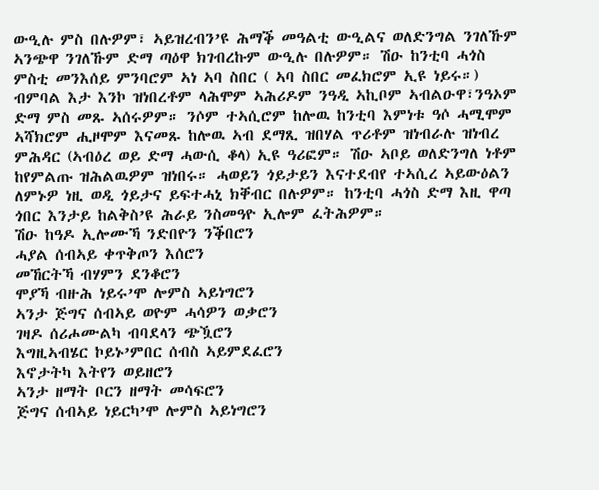ውዒሉ ምስ በሉዎም፣ ኣይዝረብን’ዩ ሕማቕ መዓልቲ ውዒልና ወለድንግል ንገለኹም ኣንጭዋ ንገለኹም ድማ ጣዕዋ ክገብረኩም ውዒሉ በሉዎም። ሽዑ ከንቲባ ሓጎስ ምስቲ መንእሰይ ምንባሮም ኣነ ኣባ ስበር ( ኣባ ስበር መፈክሮም ኢዩ ነይሩ።) ብምባል እታ እንኮ ዝነበረቶም ላሕሞም ኣሕሪዶም ንዓዲ ኣኪቦም ኣብልዑዋ፣ንዓኦም ድማ ምስ መጹ ኣሰሩዎም። ንሶም ተኣሲሮም ከሎዉ ከንቲባ እምነቱ ዓሶ ሓሚሞም ኣሻክሮም ሒዞሞም እናመጹ ከሎዉ ኣብ ደማጺ ዝበሃል ጥሪቶም ዝነብራሉ ዝነብረ ምሕዳር (ኣብዕረ ወይ ድማ ሓውሲ ቆላ) ኢዩ ዓሪፎም። ሽዑ ኣቦይ ወለድንግለ ነቶም ከየምልጡ ዝሕልዉዎም ዝነበሩ። ሓወይን ጎይታይን እናተደብየ ተኣሲረ ኣይውዕልን ለምኑዎ ነዚ ወዲ ጎይታና ይፍተሓኒ ክቐብር በሉዎም። ከንቲባ ሓጎስ ድማ እዚ ዋጣ ጎበር እንታይ ከልቅስ’ዩ ሕራይ ንስመዓዮ ኢሎም ፈትሕዎም።
ሽዑ ከዓዶ ኢሎሙኻ ንድበዮን ንቕበሮን
ሓያል ሰብኣይ ቀጥቅጦን እሰሮን
መኸርትኻ ብሃምን ደንቆሮን
ሞያኻ ብዙሕ ነይሩ’ሞ ሎምስ ኣይነግሮን
ኣንታ ጅግና ሰብኣይ ወዮም ሓሳዎን ወቃሮን
ገዛዶ ሰሪሖሙልካ ብባደላን ጭዃሮን
እግዚኣብሄር ኮይኑ’ምበር ሰብስ ኣይምደፈሮን
እኖታትካ እትየን ወይዘሮን
ኣንታ ዘማት ቦርን ዘማት መሳፍሮን
ጅግና ሰብኣይ ነይርካ’ሞ ሎምስ ኣይነግሮን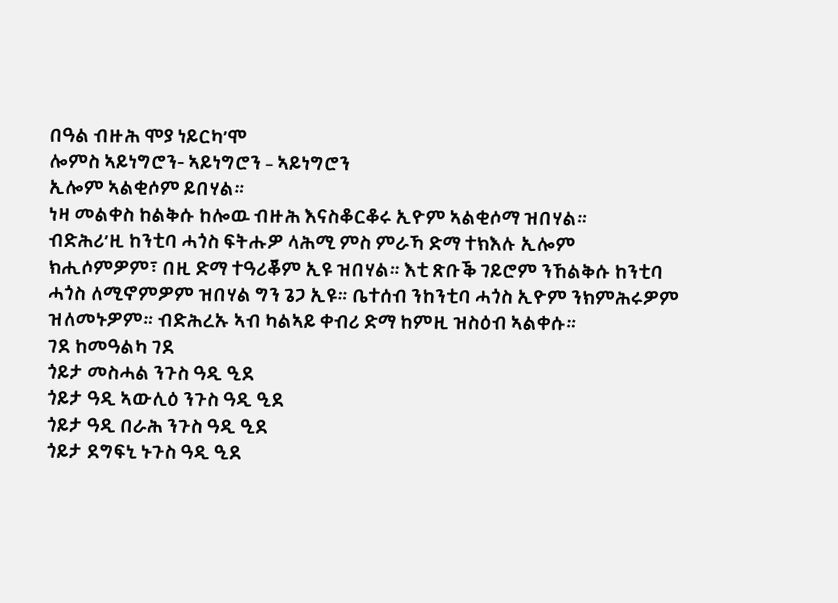በዓል ብዙሕ ሞያ ነይርካ’ሞ
ሎምስ ኣይነግሮን- ኣይነግሮን – ኣይነግሮን
ኢሎም ኣልቂሶም ይበሃል።
ነዛ መልቀስ ከልቅሱ ከሎዉ ብዙሕ እናስቆርቆሩ ኢዮም ኣልቂሶማ ዝበሃል።
ብድሕሪ’ዚ ከንቲባ ሓጎስ ፍትሑዎ ላሕሚ ምስ ምራኻ ድማ ተክእሉ ኢሎም ክሒሶምዎም፣ በዚ ድማ ተዓሪቖም ኢዩ ዝበሃል። እቲ ጽቡቕ ገይሮም ንኸልቅሱ ከንቲባ ሓጎስ ለሚኖምዎም ዝበሃል ግን ጌጋ ኢዩ። ቤተሰብ ንከንቲባ ሓጎስ ኢዮም ንክምሕሩዎም ዝለመኑዎም። ብድሕረኡ ኣብ ካልኣይ ቀብሪ ድማ ከምዚ ዝስዕብ ኣልቀሱ።
ገደ ከመዓልካ ገደ
ጎይታ መስሓል ንጉስ ዓዲ ዒደ
ጎይታ ዓዲ ኣውሊዕ ንጉስ ዓዲ ዒደ
ጎይታ ዓዲ በራሕ ንጉስ ዓዲ ዒደ
ጎይታ ደግፍኒ ኑጉስ ዓዲ ዒደ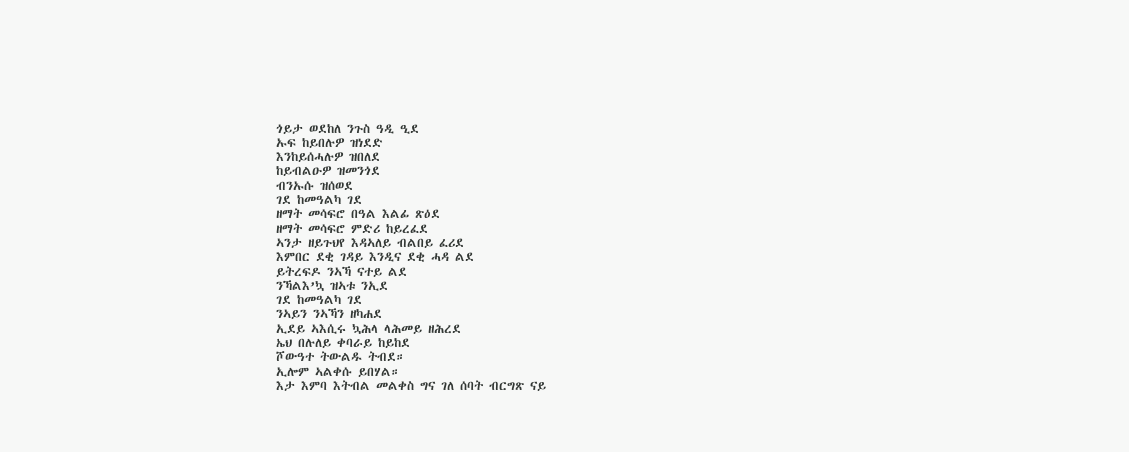ጎይታ ወደከለ ንጉስ ዓዲ ዒደ
ኡፍ ከይበሉዎ ዝነደድ
እንከይሰሓሉዎ ዝበለደ
ከይብልዑዎ ዝመንጎደ
ብንኡሱ ዝሰወደ
ገደ ከመዓልካ ገደ
ዘማት መሳፍሮ በዓል እልፊ ጽዕደ
ዘማት መሳፍሮ ምድሪ ከይረፈደ
ኣንታ ዘይጉህየ እዳኣለይ ብልበይ ፈሪደ
እምበር ደቂ ገዳይ እንዲና ደቂ ሓዳ ልደ
ይትረፍዶ ንኣኻ ናተይ ልደ
ንኻልእ’ኳ ዝኣቱ ንኢደ
ገደ ከመዓልካ ገደ
ንኣይን ንኣኻን ዘካሐደ
ኢደይ ኣእሲሩ ኳሕላ ላሕመይ ዘሕረደ
ኤህ በሉለይ ቀባራይ ከይከደ
ሾውዓተ ትውልዱ ትብደ።
ኢሎም ኣልቀሱ ይበሃል።
እታ እምባ እትብል መልቀስ ግና ገለ ሰባት ብርግጽ ናይ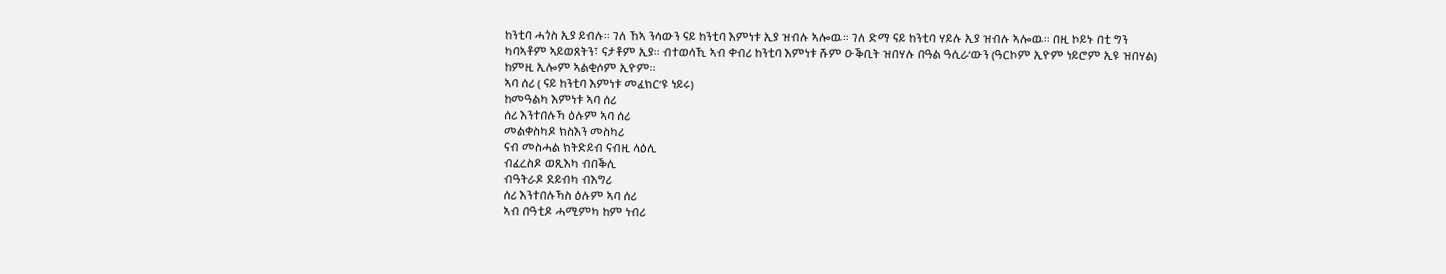ከንቲባ ሓጎስ ኢያ ይብሉ። ገለ ኸኣ ንሳውን ናይ ከንቲባ እምነቱ ኢያ ዝብሉ ኣሎዉ። ገለ ድማ ናይ ከንቲባ ሃይሉ ኢያ ዝብሉ ኣሎዉ። በዚ ኮይኑ በቲ ግን ካባኣቶም ኣይወጸትን፣ ናታቶም ኢያ። ብተወሳኺ ኣብ ቀብሪ ከንቲባ እምነቱ ሹም ዑቕቢት ዝበሃሉ በዓል ዓሲራ’ውን (ዓርኮም ኢዮም ነይሮም ኢዩ ዝበሃል) ከምዚ ኢሎም ኣልቂሶም ኢዮም።
ኣባ ሰሪ ( ናይ ከንቲባ እምነቱ መፈክር’ዩ ነይሩ)
ከመዓልካ እምነቱ ኣባ ሰሪ
ሰሪ እንተበሉኻ ዕሉም ኣባ ሰሪ
መልቀስካዶ ክስእን መስካሪ
ናብ መስሓል ክትድይብ ናብዚ ላዕሊ
ብፈረስዶ ወጺእካ ብበቕሊ
ብዓትራዶ ደይብካ ብእግሪ
ሰሪ እንተበሉኻስ ዕሉም ኣባ ሰሪ
ኣብ በዓቲዶ ሓሚምካ ከም ነብሪ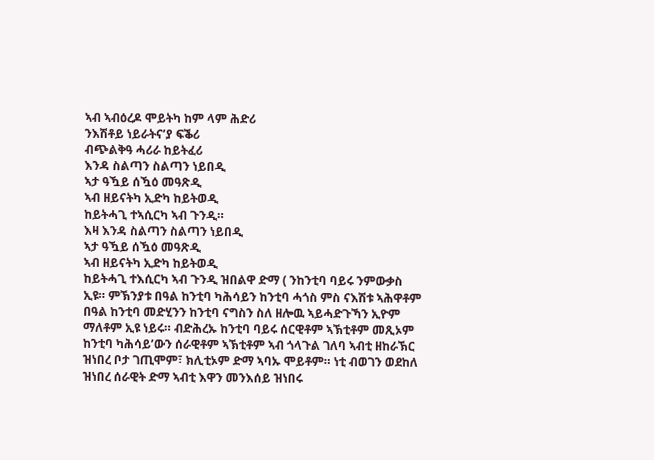ኣብ ኣብዕረዶ ሞይትካ ከም ላም ሕድሪ
ንእሽቶይ ነይራትና’ያ ፍቕሪ
ብጭልቅዓ ሓሪራ ከይትፈሪ
እንዳ ስልጣን ስልጣን ነይበዲ
ኣታ ዓዃይ ሰዃዕ መዓጽዲ
ኣብ ዘይናትካ ኢድካ ከይትወዲ
ከይትሓጊ ተኣሲርካ ኣብ ጉንዲ።
እዛ እንዳ ስልጣን ስልጣን ነይበዲ
ኣታ ዓዃይ ሰዃዕ መዓጽዲ
ኣብ ዘይናትካ ኢድካ ከይትወዲ
ከይትሓጊ ተእሲርካ ኣብ ጉንዲ ዝበልዋ ድማ ( ንከንቲባ ባይሩ ንምውቃስ ኢዩ። ምኽንያቱ በዓል ከንቲባ ካሕሳይን ከንቲባ ሓጎስ ምስ ናእሽቱ ኣሕዋቶም በዓል ከንቲባ መድሂንን ከንቲባ ናግስን ስለ ዘሎዉ ኣይሓድጉኻን ኢዮም ማለቶም ኢዩ ነይሩ። ብድሕረኡ ከንቲባ ባይሩ ሰርዊቶም ኣኽቲቶም መጺኦም ከንቲባ ካሕሳይ’ውን ሰራዊቶም ኣኽቲቶም ኣብ ጎላጉል ገለባ ኣብቲ ዘከራኽር ዝነበረ ቦታ ገጢሞም፣ ክሊቲኦም ድማ ኣባኡ ሞይቶም። ነቲ ብወገን ወደከለ ዝነበረ ሰራዊት ድማ ኣብቲ እዋን መንእሰይ ዝነበሩ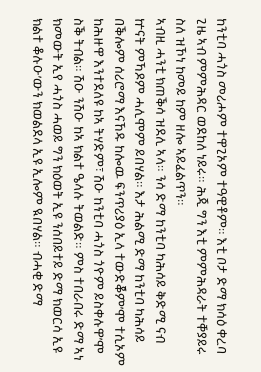ከንቲባ ሓጎስ መሪሖም ተዋጊኦም ተዓዊቶም። እቲ ቦታ ድማ ክሳዕ ቀረባ ጊዜ ኣብ ምምሕዳር ወደከለ ነይሩ። ሕጂ ግን እቲ ምምሕዳራት ተቐያይሩ ስለ ዝኾነ ከመይ ከም ዘሎ ኣይፈልጥን።
ኣብዚ ሓንቲ ክጠቕሳ ዝደሊ ኣላ። ንሳ ድማ ከንቲባ ካሕሳይ ቅድሚ ናብ ኵናት ምኻዶም ሓሊሞም ይበሃል። እታ ሕልሚ ድማ ከንቲባ ካሕሳይ በቕሎም ሰሪሮማ እናኸዱ ከሎዉ ፍንጥሪያዕ ኢላ ተውድቖም’ሞ ተሲኦም ከሕዙዋ እንተደለዩ ከኣ ትሃድም፣ ሽዑ ከንቲባ ሓጎስ ጎዮም ይስቀሉዋ’ሞ ስቕ ትብል። ሽዑ ንሽዑ ከኣ ክልተ ዔላሉ ትወልድ። ምስ ተበራበሩ ድማ ኣነ ክመውት ኢየ ሓጎስ ሓወይ ግን ክዕወት ኢዩ ንሰበይተይ ድማ ክወርሳ ኢዩ ክልተ ቆሉዑ’ውን ክወልደላ ኢዩ ኢሎም ዪበሃል። ብሓቂ ድማ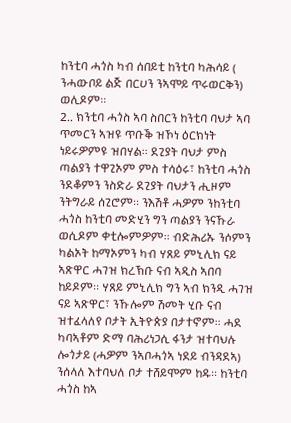ከንቲባ ሓጎስ ካብ ሰበይቲ ከንቲባ ካሕሳይ ( ንሓውቦይ ልጅ በርሀን ንኣሞይ ጥሩወርቅን) ወሊዶም።
2.. ክንቲባ ሓጎስ ኣባ ስበርን ከንቲባ ባህታ ኣባ ጥመርን ኣዝዩ ጥቡቕ ዝኾነ ዕርክነት ነይሩዎምዩ ዝበሃል። ደጊያት ባህታ ምስ ጣልያን ተዋጊኦም ምስ ተሳዕሩ፣ ከንቲባ ሓጎስ ንደቆምን ንስድራ ደጊያት ባህታን ሒዞም ንትግራይ ሰጊሮም። ንእሽቶ ሓዎም ንከንቲባ ሓጎስ ከንቲባ መድሂን ግን ጣልያን ንናኹራ ወሲዶም ቀቲሎምዎም። ብድሕሪኡ ንሶምን ካልኦት ከማኦምን ካብ ሃጸይ ምኒሊክ ናይ ኣጽዋር ሓገዝ ክረኽቡ ናብ ኣዲስ ኣበባ ከይዶም። ሃጸይ ምኒሊክ ግን ኣብ ክንዲ ሓገዝ ናይ ኣጽዋር፣ ንኹሎም ሽመት ሂቡ ናብ ዝተፈላለየ ቦታት ኢትዮጵያ በታተኖም። ሓደ ካባኣቶም ድማ ባሕሪነጋሲ ፋንታ ዝተባህሉ ሎጎታይ (ሓዎም ንኣቦሓጎኣ ነደይ ብንዳደኣ) ንሰላለ እተባህለ ቦታ ተሸይሞም ከዱ። ከንቲባ ሓጎስ ከኣ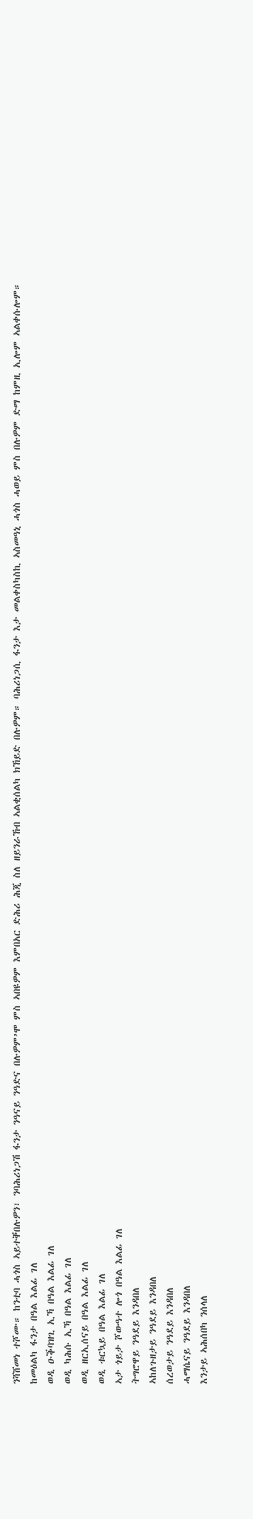ንሻሸመነ ተሾሙ። ከንቲባ ሓጎስ ኣይተቐበሉዎን፣ ንባሕሪነጋሽ ፋንታ ንዓናይ ንዓድና በሉዎም’ሞ ምስ ኣበዩዎም እምበአር ድሕሪ ሕጂ ስለ ዘይንራኸብ ኣልቂሰልካ ክኸይድ በሉዎም። ባሕሪነጋሲ ፋንታ እታ መልቀስካስኪ ኣስመዓኒ ሓጎስ ሓወይ ምስ በሉዎም ድማ ከምዚ ኢሎም ኣልቀሱሎም።
ከመዕልካ ፋንታ በዓል እልፊ ገለ
ወዲ ዑቕባዝጊ ኢኻ በዓል እልፊ ገለ
ወዲ ካሕሱ ኢኻ በዓል እልፊ ገለ
ወዲ ዘርኢሰናይ በዓል እልፊ ገለ
ወዲ ቱርኳይ በዓል እልፊ ገለ
ኣታ ጎይታ ሾውዓተ ሎጎ በዓል እልፊ ገለ
ትግሮዋይ ንዓደይ እንዳበለ
ኣከለጉዘታይ ንዓደይ እንዳበለ
ሰረወታይ ንዓደይ እንዳበለ
ሓማሴናይ ንዓደይ እንዳበለ
እንታይ ኣሕሰበካ ንሰላለ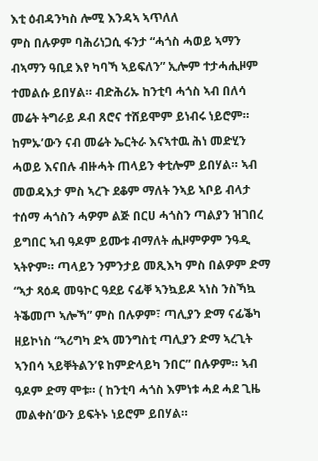እቲ ዕብዳንካስ ሎሚ እንዳኣ ኣጥለለ
ምስ በሉዎም ባሕሪነጋሲ ፋንታ “ሓጎስ ሓወይ ኣማን ብኣማን ዓቢደ እየ ካባኻ ኣይፍለን” ኢሎም ተታሓሒዞም ተመልሱ ይበሃል። ብድሕሪኡ ከንቲባ ሓጎስ ኣብ በለሳ መሬት ትግራይ ዶብ ጸሮና ተሸይሞም ይነብሩ ነይሮም። ከምኡ’ውን ናብ መሬት ኤርትራ እናኣተዉ ሕነ መድሂን ሓወይ እናበሉ ብዙሓት ጠላይን ቀቲሎም ይበሃል። ኣብ መወዳእታ ምስ ኣረጉ ደቆም ማለት ንኣይ ኣቦይ ብላታ ተሰማ ሓጎስን ሓዎም ልጅ በርሀ ሓጎስን ጣልያን ዝገበረ ይግበር ኣብ ዓዶም ይሙቱ ብማለት ሒዞምዎም ንዓዲ ኣትዮም። ጣላይን ንምንታይ መጺእካ ምስ በልዎም ድማ “ኣታ ጻዕዳ መዓኮር ዓደይ ናፊቐ ኣንኳይዶ ኣነስ ንስኻኳ ትቕመጦ ኣሎኻ” ምስ በሉዎም፣ ጣሊያን ድማ ናፊቕካ ዘይኮነስ “ኣሪግካ ድኣ መንግስቲ ጣሊያን ድማ ኣረጊት ኣንበሳ ኣይቐትልን’ዩ ከምድላይካ ንበር” በሉዎም። ኣብ ዓዶም ድማ ሞቱ። ( ከንቲባ ሓጎስ እምነቱ ሓደ ሓደ ጊዜ መልቀስ’ውን ይፍትኑ ነይሮም ይበሃል።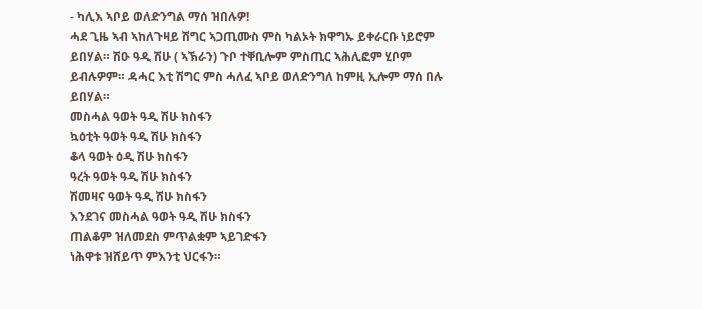- ካሊእ ኣቦይ ወለድንግል ማሰ ዝበሉዎ!
ሓደ ጊዜ ኣብ ኣከለጉዛይ ሽግር ኣጋጢሙስ ምስ ካልኦት ክዋግኡ ይቀራርቡ ነይሮም ይበሃል። ሽዑ ዓዲ ሽሁ ( ኣኽራን) ጉቦ ተቐቢሎም ምስጢር ኣሕሊፎም ሂቦም ይብሉዎም። ዳሓር እቲ ሽግር ምስ ሓለፈ ኣቦይ ወለድንግለ ከምዚ ኢሎም ማሰ በሉ ይበሃል።
መስሓል ዓወት ዓዲ ሽሁ ክስፋን
ኳዕቲት ዓወት ዓዲ ሽሁ ክስፋን
ቆላ ዓወት ዕዲ ሽሁ ክስፋን
ዓረት ዓወት ዓዲ ሽሁ ክስፋን
ሽመዛና ዓወት ዓዲ ሽሁ ክስፋን
እንደገና መስሓል ዓወት ዓዲ ሽሁ ክስፋን
ጠልቆም ዝለመደስ ምጥልቋም ኣይገድፋን
ነሕዋቱ ዝሸይጥ ምእንቲ ህርፋን።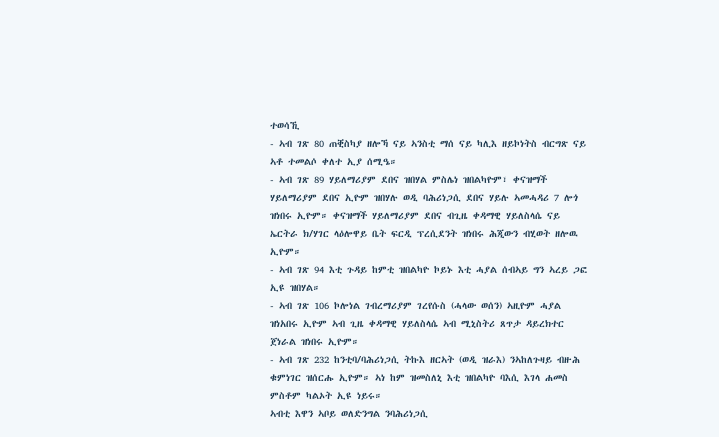ተወሳኺ
- ኣብ ገጽ 80 ጠቒስካያ ዘሎኻ ናይ ኣንስቲ ማሰ ናይ ካሊእ ዘይኮነትስ ብርግጽ ናይ ኣቶ ተመልሶ ቀለተ ኢያ ሰሚዔ።
- ኣብ ገጽ 89 ሃይለማሪያም ደበና ዝበሃል ምስሌነ ዝበልካዮም፣ ቀናዝማች ሃይለማሪያም ደበና ኢዮም ዝበሃሉ ወዲ ባሕሪነጋሲ ደበና ሃይሉ ኣመሓዳሪ 7 ሎጎ ዝነበሩ ኢዮም። ቀናዝማች ሃይለማሪያም ደበና ብጊዜ ቀዳማዊ ሃይለስላሴ ናይ ኤርትራ ክ/ሃገር ላዕሎዋይ ቤት ፍርዲ ፕረሲደንት ዝነበሩ ሕጂውን ብሂወት ዘሎዉ ኢዮም።
- ኣብ ገጽ 94 እቲ ጉዳይ ከምቲ ዝበልካዮ ኮይኑ እቲ ሓያል ሰብኣይ ግን ኣረይ ጋፎ ኢዩ ዝበሃል።
- ኣብ ገጽ 106 ኮሎነል ገብረማሪያም ገረየሱስ (ሓላው ወሰን) ኣዚዮም ሓያል ዝነአበሩ ኢዮም ኣብ ጊዜ ቀዳማዊ ሃይለስላሴ ኣብ ሚኒስትሪ ጸጥታ ዳይረክተር ጀነራል ዝነበሩ ኢዮም።
- ኣብ ገጽ 232 ከንቲባ/ባሕሪነጋሲ ትኩእ ዘርኣት (ወዲ ዝራእ) ንኣከለጉዛይ ብዙሕ ቁምነገር ዝሰርሑ ኢዮም። ኣነ ከም ዝመስለኒ እቲ ዝበልካዮ ባእሲ እገላ ሐመስ ምስቶም ካልኦት ኢዩ ነይሩ።
ኣብቲ እዋን ኣቦይ ወለድንግል ንባሕሪነጋሲ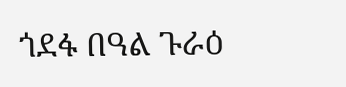ጎደፋ በዓል ጉራዕ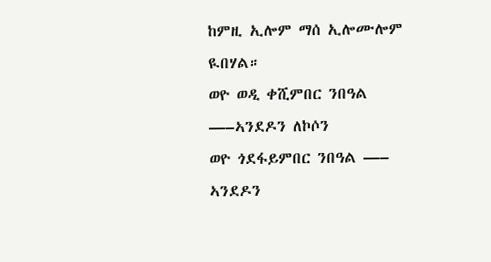ከምዚ ኢሎም ማሰ ኢሎሙሎም ዪበሃል።
ወዮ ወዲ ቀሺምበር ንበዓል —–ኣንደዶን ለኮሶን
ወዮ ጎደፋይምበር ንበዓል —– ኣንደዶን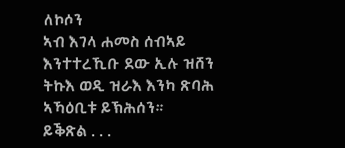ለኮሶን
ኣብ እገላ ሐመስ ሰብኣይ እንተተረኺቡ ደው ኢሉ ዝሸን
ትኩእ ወዲ ዝራእ እንካ ጽባሕ ኣኻዕቢቱ ይኽሕሰን።
ይቕጽል . . .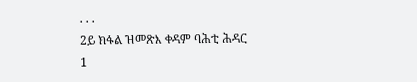. . .
2ይ ክፋል ዝመጽእ ቀዳም ባሕቲ ሕዳር
1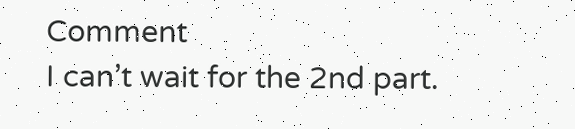Comment
I can’t wait for the 2nd part.